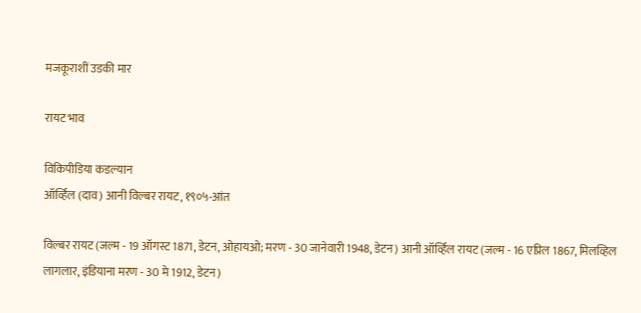मजकूराशीं उडकी मार

रायट भाव

विकिपीडिया कडल्यान
ऑर्व्हिल (दाव) आनी विल्बर रायट, १९०५-आंत

विल्बर रायट (जल्म - 19 ऑगस्ट 1871, डेटन, ओहायओ; मरण - 30 जानेवारी 1948, डेटन) आनी ऑर्व्हिल रायट (जल्म - 16 एप्रिल 1867, मिलव्हिल लागलार, इंडियाना मरण - 30 मे 1912, डेटन)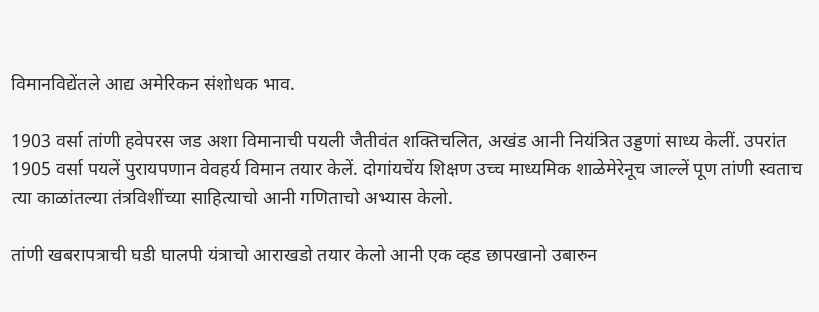विमानविद्येंतले आद्य अमेरिकन संशोधक भाव.

1903 वर्सा तांणी हवेपरस जड अशा विमानाची पयली जैतीवंत शक्तिचलित, अखंड आनी नियंत्रित उड्डणां साध्य केलीं. उपरांत 1905 वर्सा पयलें पुरायपणान वेवहर्य विमान तयार केलें. दोगांयचेंय शिक्षण उच्च माध्यमिक शाळेमेरेनूच जाल्लें पूण तांणी स्वताच त्या काळांतल्या तंत्रविशींच्या साहित्याचो आनी गणिताचो अभ्यास केलो.

तांणी खबरापत्राची घडी घालपी यंत्राचो आराखडो तयार केलो आनी एक व्हड छापखानो उबारुन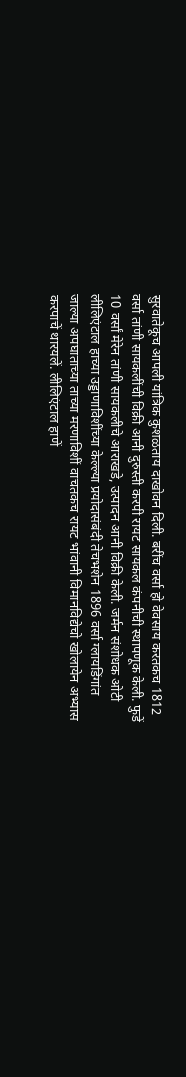सुरवातेकूच आपली यांत्रिक कुशळताय दाखोवन दिली. बरींच वर्सा हो वेवसाय करतकच 1812 वर्सा तांणी सायकलींची विक्री आनी दुरुस्ती करपी रायट सायकल कंपनीची स्थापणूक केली. फुडें 10 वर्सां मेरेन तांणी सायकलीचे आराखडे, उत्पादन आनी विक्री केली. जर्मन संशोधक ओटी लीलिएंटाल हाच्या उड्डाणाविशींच्या केल्ल्या प्रयोदासंबंदी तेचभशेन 1896 वर्सा ग्लायडिंगांत जाल्या अपघाताच्या ताच्या मरणाविशीं वाचतकच रायट भांवानी विमानविद्येचो खोलायेन अभ्यास करपाचें थारयलें. लीलिएंटाल हाणें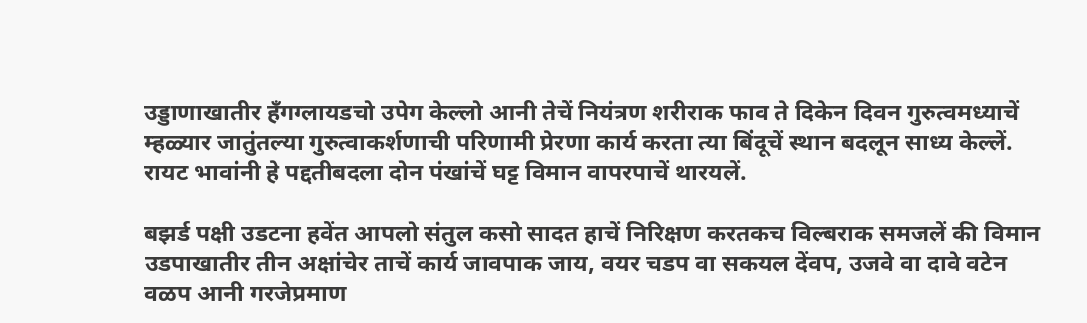उड्डाणाखातीर हँगग्लायडचो उपेग केल्लो आनी तेचें नियंत्रण शरीराक फाव ते दिकेन दिवन गुरुत्वमध्याचें म्हळ्यार जातुंतल्या गुरुत्वाकर्शणाची परिणामी प्रेरणा कार्य करता त्या बिंदूचें स्थान बदलून साध्य केल्लें. रायट भावांनी हे पद्दतीबदला दोन पंखांचें घट्ट विमान वापरपाचें थारयलें.

बझर्ड पक्षी उडटना हवेंत आपलो संतुल कसो सादत हाचें निरिक्षण करतकच विल्बराक समजलें की विमान उडपाखातीर तीन अक्षांचेर ताचें कार्य जावपाक जाय, वयर चडप वा सकयल देंवप, उजवे वा दावे वटेन वळप आनी गरजेप्रमाण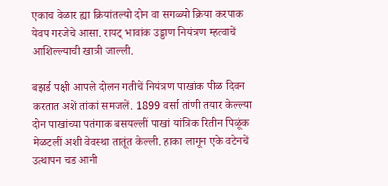एकाच वेळार ह्या क्रियांतल्यो दोन वा सगळ्यो क्रिया करपाक येवप गरजेचे आसा. रायट् भावांक उड्डाण नियंत्रण म्हत्वाचें आशिल्ल्याची खात्री जाल्ली.

बझर्ड पक्षी आपले दोलन गतीचें नियंत्रण पाखांक पीळ दिवन करतात अशें तांकां समजलें. 1899 वर्सा तांणी तयार केल्ल्या दोन पाखांच्या पतंगाक बसयल्लीं पाखां यांत्रिक रितीन पिळूंक मेळटलीं अशी वेवस्था तातूंत केल्ली. हाका लागून एके वटेनचें उत्थापन चड आनी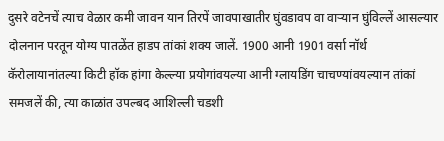दुसरे वटेनचें त्याच वेळार कमी जावन यान तिरपें जावपाखातीर घुंवडावप वा वाऱ्यान घुंविल्लें आसल्यार दोलनान परतून योग्य पातळेंत हाडप तांकां शक्य जालें. 1900 आनी 1901 वर्सा नॉर्थ कॅरोलायानांतल्या किटी हॉक हांगा केल्ल्या प्रयोगांवयल्या आनी ग्लायडिंग चाचण्यांवयल्यान तांकां समजलें की, त्या काळांत उपल्बद आशिल्ली चडशी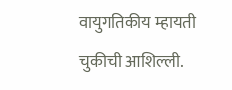वायुगतिकीय म्हायती चुकीची आशिल्ली.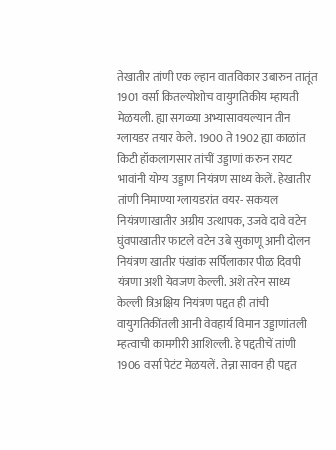तेखातीर तांणी एक ल्हान वातविकार उबारुन तातूंत 1901 वर्सा कितल्योशोच वायुगतिकीय म्हायती मेळयली. ह्या सगळ्या अभ्यासावयल्यान तीन ग्लायडर तयार केले. 1900 ते 1902 ह्या काळांत किटी हॉकलागसार तांचीं उड्डाणां करुन रायट भावांनी योग्य उड्डाण नियंत्रण साध्य केलें. हेखातीर तांणी निमाण्या ग्लायडरांत वयर- सकयल नियंत्रणाखातीर अग्रीय उत्थापक, उजवे दावे वटेन घुंवपाखातीर फाटले वटेन उबे सुकाणू आनी दोलन नियंत्रण खातीर पंखांक सर्पिलाकार पीळ दिवपी यंत्रणा अशी येवजण केल्ली. अशे तरेन साध्य केल्ली त्रिअक्षिय नियंत्रण पद्दत ही तांची वायुगतिकींतली आनी वेवहार्य विमान उड्डाणांतली म्हत्वाची कामगीरी आशिल्ली. हे पद्दतीचें तांणी 1906 वर्सा पेटंट मेळयलें. तेन्ना सावन ही पद्दत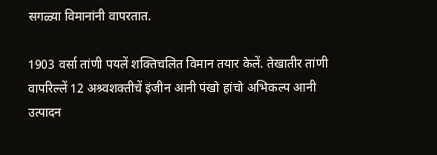सगळ्या विमानांनी वापरतात.

1903 वर्सा तांणी पयलें शक्तिचलित विमान तयार केलें. तेखातीर तांणी वापरिल्लें 12 अश्र्वशक्तीचें इंजीन आनी पंखो हांचो अभिकल्प आनी उत्पादन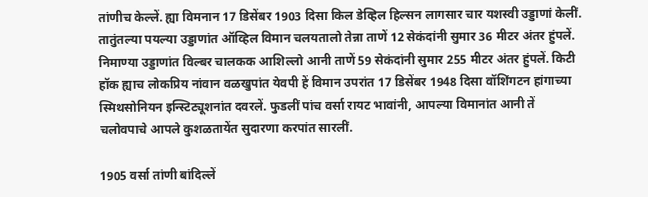तांणीच केल्लें. ह्या विमनान 17 डिसेंबर 1903 दिसा किल डेव्हिल हिल्सन लागसार चार यशस्वी उड्डाणां केलीं. तातुंतल्या पयल्या उड्डाणांत ऑव्हिल विमान चलयतालो तेन्ना ताणें 12 सेकंदांनी सुमार 36 मीटर अंतर हुंपलें. निमाण्या उड्डाणांत विल्बर चालकक आशिल्लो आनी ताणें 59 सेकंदांनी सुमार 255 मीटर अंतर हुंपलें. किटी हॉक ह्याच लोकप्रिय नांवान वळखुपांत येवपी हें विमान उपरांत 17 डिसेंबर 1948 दिसा वॉशिंगटन हांगाच्या स्मिथसोनियन इन्स्टिट्यूशनांत दवरलें. फुडलीं पांच वर्सा रायट भावांनी, आपल्या विमानांत आनी तें चलोवपाचे आपले कुशळतायेंत सुदारणा करपांत सारलीं.

1905 वर्सा तांणी बांदिल्लें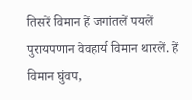तिसरें विमान हें जगांतलें पयलें पुरायपणान वेवहार्य विमान थारलें. हें विमान घुंवप,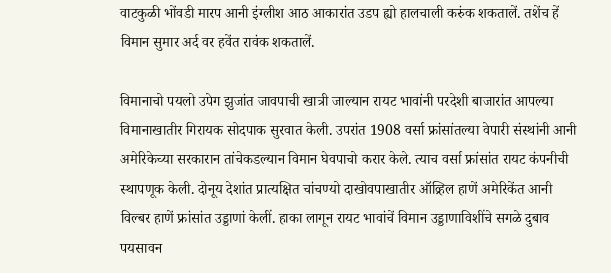वाटकुळी भोंवडी मारप आनी इंग्लीश आठ आकारांत उडप ह्यो हालचाली करुंक शकतालें. तशेंच हें विमान सुमार अर्द वर हवेंत रावंक शकतालें.

विमानाचो पयलो उपेग झुजांत जावपाची खात्री जाल्यान रायट भावांनी परदेशी बाजारांत आपल्या विमानाखातीर गिरायक सोदपाक सुरवात केली. उपरांत 1908 वर्सा फ्रांसांतल्या वेपारी संस्थांनी आनी अमेरिकेच्या सरकारान तांचेकडल्यान विमान घेवपाचो करार केले. त्याच वर्सा फ्रांसांत रायट कंपनीची स्थापणूक केली. दोनूय देशांत प्रात्यक्षित चांचण्यो दाखोवपाखातीर ऑव्र्हिल हाणें अमेरिकेंत आनी विल्बर हाणें फ्रांसांत उड्डाणां केलीं. हाका लागून रायट भावांचें विमान उड्डाणाविशींचे सगळे दुबाव पयसावन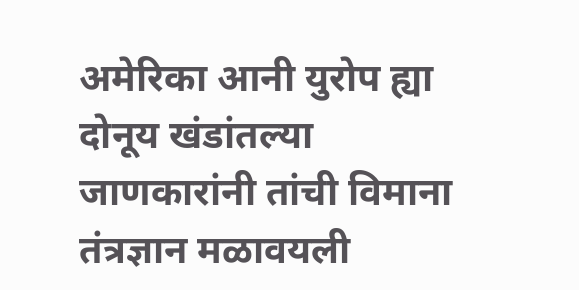अमेरिका आनी युरोप ह्या दोनूय खंडांतल्या जाणकारांनी तांची विमाना तंत्रज्ञान मळावयली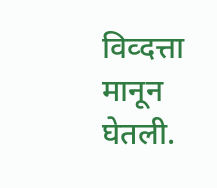विव्दत्ता मानून घेतली.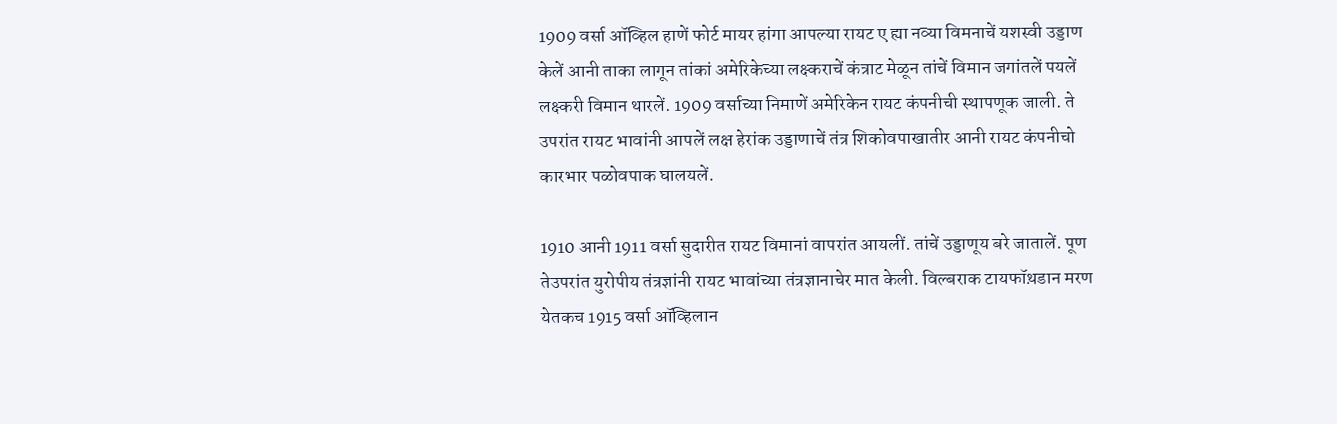1909 वर्सा ऑव्हिल हाणें फोर्ट मायर हांगा आपल्या रायट ए ह्या नव्या विमनाचें यशस्वी उड्डाण केलें आनी ताका लागून तांकां अमेरिकेच्या लक्ष्कराचें कंत्राट मेळून तांचें विमान जगांतलें पयलें लक्ष्करी विमान थारलें. 1909 वर्साच्या निमाणें अमेरिकेन रायट कंपनीची स्थापणूक जाली. ते उपरांत रायट भावांनी आपलें लक्ष हेरांक उड्डाणाचें तंत्र शिकोवपाखातीर आनी रायट कंपनीचो कारभार पळोवपाक घालयलें.

1910 आनी 1911 वर्सा सुदारीत रायट विमानां वापरांत आयलीं. तांचें उड्डाणूय बरे जातालें. पूण तेउपरांत युरोपीय तंत्रज्ञांनी रायट भावांच्या तंत्रज्ञानाचेर मात केली. विल्बराक टायफॉथ़डान मरण येतकच 1915 वर्सा ऑव्हिलान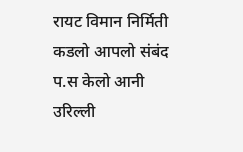रायट विमान निर्मिती कडलो आपलो संबंद प.स केलो आनी उरिल्ली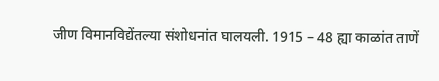जीण विमानविद्येंतल्या संशोधनांत घालयली. 1915 – 48 ह्या काळांत ताणें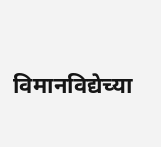विमानविद्येच्या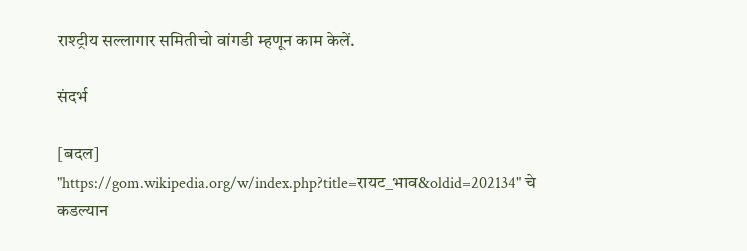राश्ट्रीय सल्लागार समितीचो वांगडी म्हणून काम केलें.

संदर्भ

[बदल]
"https://gom.wikipedia.org/w/index.php?title=रायट_भाव&oldid=202134" चे कडल्यान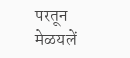परतून मेळयलें